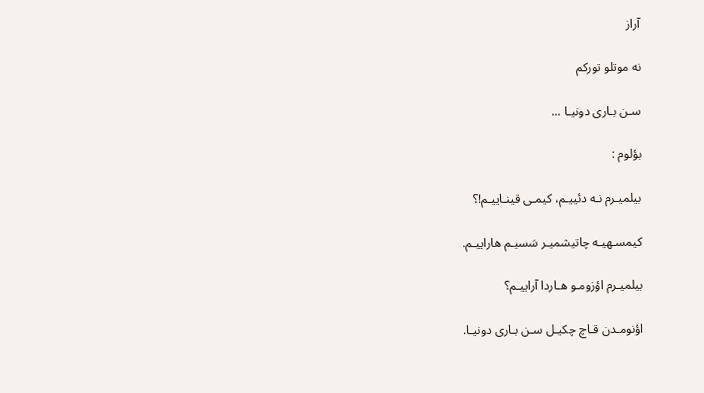آراز

نه موتلو توركم

سـن بـاری دونیـا ...

بؤلوم :

بیلمیـرم نـه دئییـم، کیمـی قینـاییـم!؟

کیمسـهیـه چاتیشمیـر سَسیـم هاراییـم.

بیلمیـرم اؤزومـو هـاردا آراییـم؟

اؤنومـدن قـاچ چکیـل سـن بـاری دونیـا.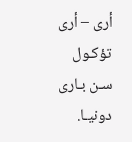أری – أری تؤکـول سـن بـاری دونیـا.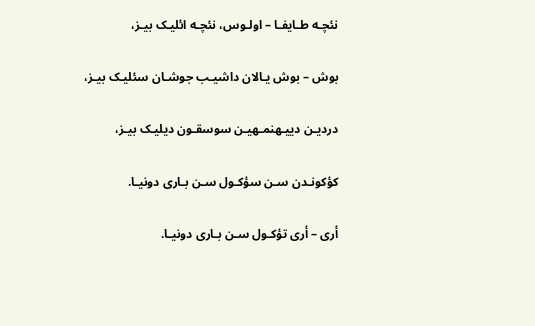نئچـه طـایفـا – اولـوس، نئچـه ائلیـک بیـز،

بوش – بوش یـالان داشیـب جوشـان سئلیـک بیـز،

دردیـن دییـهنمـهیـن سوسقـون دیلیـک بیـز،

کؤکونـدن سـن سؤکـول سـن بـاری دونیـا.

أری – أری تؤکـول سـن بـاری دونیـا.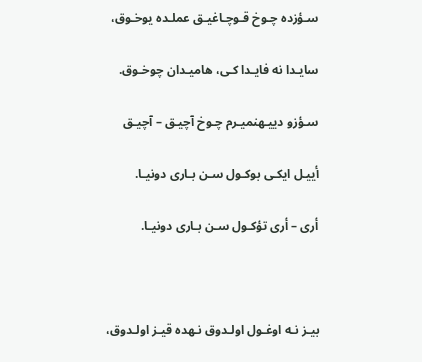سـؤزده چـوخ قـوچـاغیـق عملـده یوخـوق،

سایـدا نه فایـدا کـی، هامیـدان چوخـوق.

سـؤزو دییـهنمیـرم چـوخ آچیـق – آچیـق

أییـل ایکـی بوکـول سـن بـاری دونیـا.

أری – أری تؤکـول سـن بـاری دونیـا.



بیـز نـه اوغـول اولـدوق نـهده قیـز اولـدوق،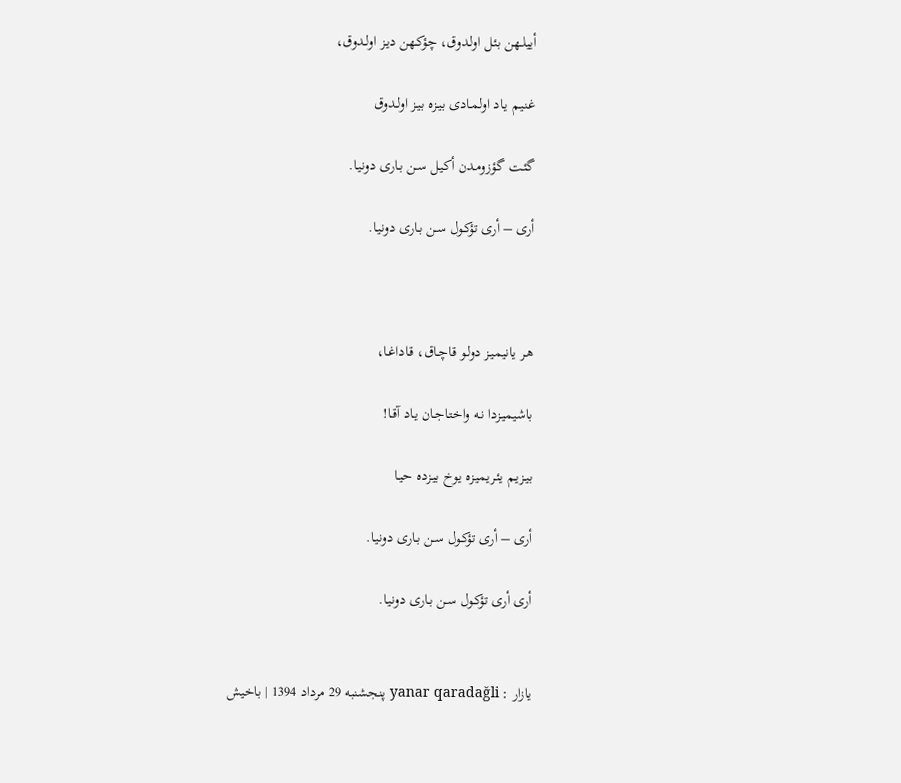أییلـهن بئـل اولـدوق، چؤکـهن دیـز اولـدوق،

غنیـم یـاد اولمـادی بیـزه بیـز اولـدوق

گئـت گؤزومـدن أکیـل سـن بـاری دونیـا.

أری – أری تؤکـول سـن بـاری دونیـا.



هـر یانیمیـز دولـو قاچـاق، قـاداغـا،

باشیمیـزدا نـه واختـاجـان یـاد آقـا!

بیـزیـم یئـریمیـزه یوخ بیـزده حیـا

أری – أری تؤکـول سـن بـاری دونیـا.

أری أری تؤکـول سـن بـاری دونیـا.


یازار : yanar qaradağli پنجشنبه 29 مرداد 1394 | باخیش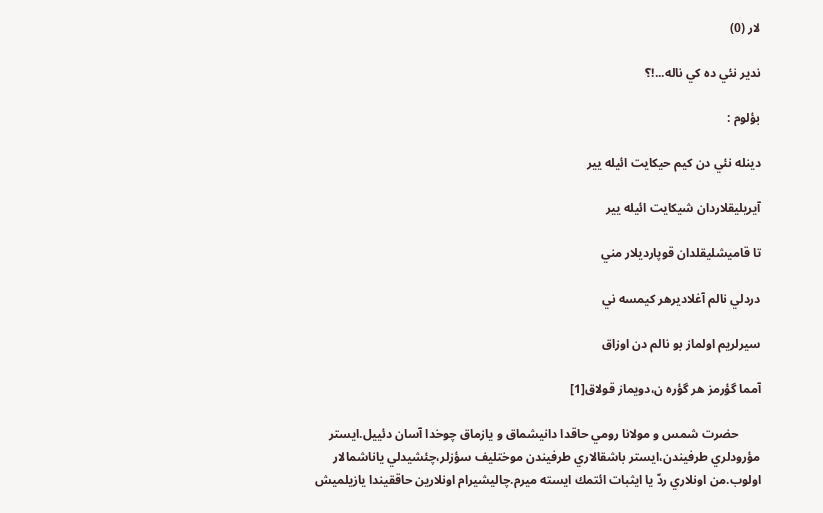لار (0)

ندير نئي ده كي ناله...!؟

بؤلوم :

دينله نئي دن كيم حيكايت ائيله يير

آيريليقلاردان شيكايت ائيله يير

تا قاميشليقلدان قوپارديلار مني

دردلي نالم آغلاديرهر كيمسه ني

سيرلريم اولماز بو نالم دن اوزاق

آمما گؤرمز هر گؤره ن،دويماز قولاق[1]

       حضرت شمس و مولانا رومي حاقدا دانيشماق و يازماق چوخدا آسان دئييل.ايستر مؤرودلري طرفيندن،ايستر باشقالاري طرفيندن موختليف سؤزلر،چئشيدلي ياناشمالار اولوب.من اونلاري ردّ يا ايثبات ائتمك ايسته ميرم.چاليشيرام اونلارين حاققيندا يازيلميش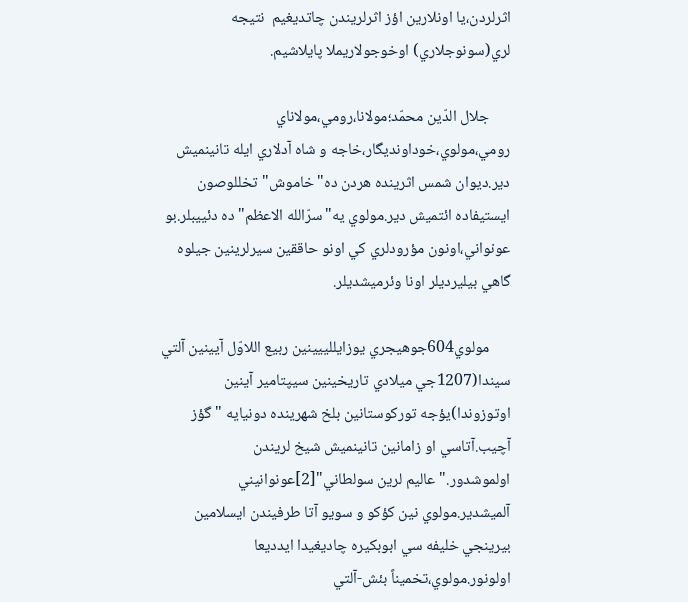اثرلردن،يا اونلارين اؤز اثرلريندن چاتديغيم  نتيجه لري(سونوجلاري) اوخوجولاريملا پايلاشيم.

      جلال الدّين محمّد؛مولانا،رومي،مولاناي رومي،مولوي،خوداونديگار،خاجه و شاه آدلاري ايله تانينميش دير.ديوان شمس اثرينده هردن ده"خاموش"تخللوصون ايستيفاده ائتميش دير.مولوي يه"سرّالله الاعظم"ده دئييبلر.بو عونواني،اونون مؤرودلري كي اونو حاققين سيرلرينين جيلوه گاهي بيليرديلر اونا وئرميشديلر.

      مولوي604جوهيجري يوزايللييينين ربيع اللاوّل آيينين آلتي سيندا(1207جي ميلادي تاريخينين سيپتامير آينين اوتوزوندا)يؤجه توركوستانين بلخ شهرينده دونيايه "گؤز آچيب.آتاسي او زامانين تانينميش شيخ لريندن اولموشدور."عاليم لرين سولطاني"[2]عونوانيني آلميشدير.مولوي نين كؤكو و سويو آتا طرفيندن ايسلامين بيرينجي خليفه سي ابوبكيره چاديغيدا ايدديعا اولونور.مولوي،تخميناً بئش-آلتي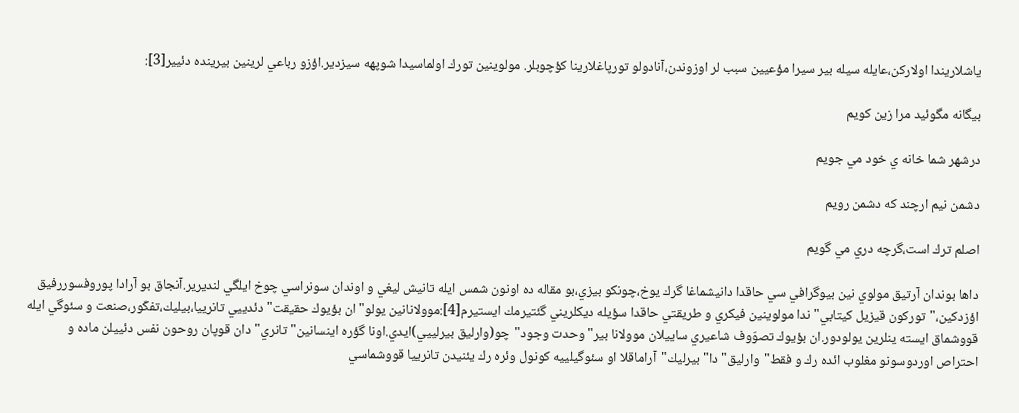ياشلاريندا اولاركن،عايله سيله بير سيرا مؤعيين سبب لر اوزوندن،آنادولو تورپاغلارينا كؤچوبلر. مولوينين تورك اولماسيدا شوپهه سيزدير.اؤزو رباعي لرينين بيرينده دئيير[3]:

بيگانه مگوئيد مرا زين كويم

درشهر شما خانه ي خود مي جويم

دشمن نيم ارچند كه دشمن رويم

اصلم ترك است،گرچه دري مي گويم

داها بوندان آرتيق مولوي نين بيوگرافي سي حاقدا دانيشماغا گرك يوخ،چونكو بيزي،بو مقاله ده اونون شمس ايله تانيش ليغي و اوندان سونراسي چوخ ايلگي لنديرير.آنجاق بو آرادا پوروفسوررفيق اؤزدكين،"توركون قيزيل كيتابي"ندا مولوينين فيكري و طريقتي حاقدا سؤيله ديكلريني گئتيرمك ايستيرم[4]:موولانانين يولو"ان بؤيوك حقيقت" دئدييي تانرييا،بيليك،تفكّور،صنعت و سئوگي ايله قووشماق ايسته ينلرين يولودور.ان بؤيوك تصوّوف شاعيري ساييلان موولانا بير"وحدت وجود"چو(وارليق بيرلييي)ايدي.اونا گؤره اينسانين"تانري"دان قوپان روحون نفس دئييلن ماده و احتراص اوردوسونو مغلوب ائده رك و فقط"وارليق"دا" بيرليك"آراماقلا او سئوگيلييه كونول وئره رك يئنيدن تانرييا قووشماسي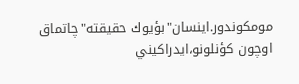مومكوندور.اينسان"بؤيوك حقيقته"چاتماق اوچون كؤنلونو،ايدراكيني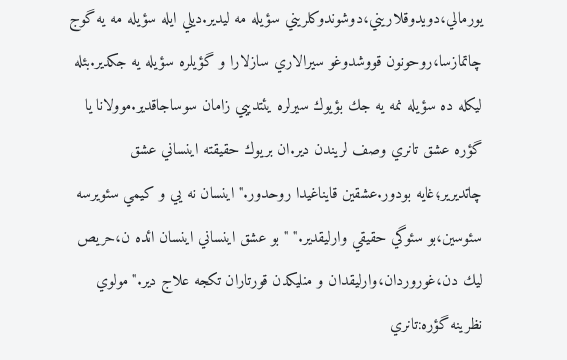يورمالي،دويدوقلاريني،دوشوندوكلريني سؤيله مه ليدير.ديلي ايله سؤيله مه يه گوج چاتمازسا،روحونون قووشدوغو سيرالاري سازلارا و گؤيلره سؤيله يه جكدير.بئله ليكله ده سؤيله نمه يه جك بؤيوك سيرلره يئتدييي زامان سوساجاقدير.موولانا يا گؤره عشق تانري وصف لريندن دير.ان بريوك حقيقته اينساني عشق چاتديرير؛غايه بودور.عشقين قايناغيدا روحدور."اينسان نه يي و كيمي سئويرسه سئوسين،بو سئوگي حقيقي وارليقدير." "بو عشق اينساني اينسان ائده ن،حريص ليك دن،غوروردان،وارليقدان و منليكدن قورتاران تكجه علاج دير."مولوي نظرينه گؤره:تانري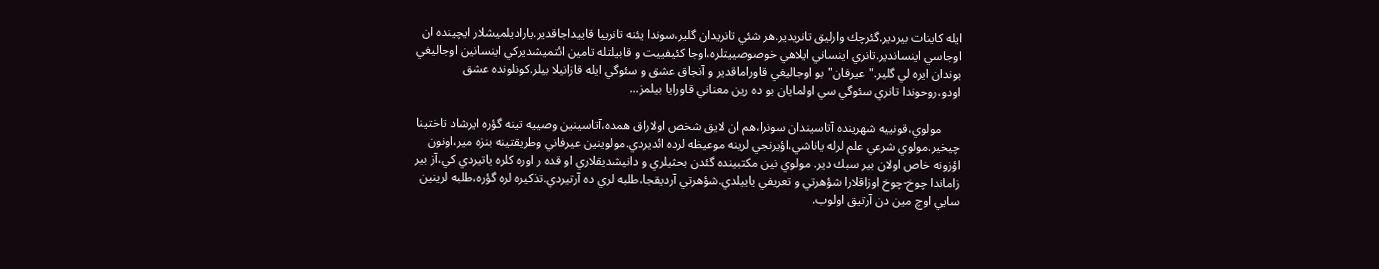ايله كاينات بيردير.گئرچك وارليق تانريدير.هر شئي تانريدان گلير،سوندا يئنه تانرييا قاييداجاقدير.ياراديلميشلار ايچينده ان اوجاسي اينساندير.تانري اينساني ايلاهي خوصوصييتلره،اوجا كئيفييت و قابيلتله تامين ائتميشديركي اينسانين اوجاليغي بوندان ايره لي گلير."عيرفان"بو اوجاليغي قاوراماقدير و آنجاق عشق و سئوگي ايله قازانيلا بيلر.كونلونده عشق اودو،روحوندا تانري سئوگي سي اولمايان بو ده رين معناني قاورايا بيلمز...

      مولوي،قونييه شهرينده آتاسيندان سونرا،هم ان لايق شخص اولاراق همده،آتاسينين وصييه تينه گؤره ايرشاد تاختينا چيخير.مولوي شرعي علم لرله ياناشي،اؤيرنجي لرينه موعيظه لرده ائديردي.مولوينين عيرفاني وطريقتينه بنزه مير،اونون اؤزونه خاص اولان بير سبك دير. مولوي نين مكتبينده گئدن بحثيلري و دانيشديقلاري او قده ر اوره كلره ياتيردي كي،آز بير زاماندا چوخ-چوخ اوزاقلارا شؤهرتي و تعريفي ياييلدي.شؤهرتي آرديقجا،طلبه لري ده آرتيردي.تذكيره لره گؤره،طلبه لرينين سايي اوچ مين دن آرتيق اولوب.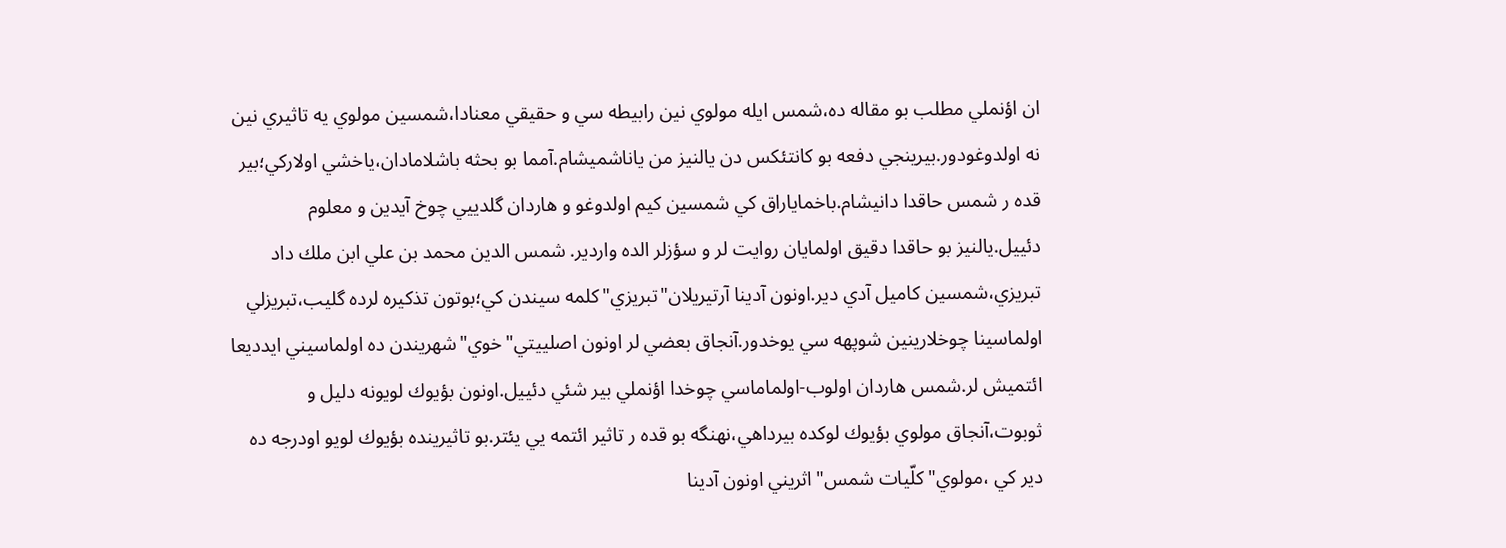ان اؤنملي مطلب بو مقاله ده،شمس ايله مولوي نين رابيطه سي و حقيقي معنادا،شمسين مولوي يه تاثيري نين نه اولدوغودور.بيرينجي دفعه بو كانتئكس دن يالنيز من ياناشميشام.آمما بو بحثه باشلامادان،ياخشي اولاركي؛بير قده ر شمس حاقدا دانيشام.باخماياراق كي شمسين كيم اولدوغو و هاردان گلدييي چوخ آيدين و معلوم دئييل.يالنيز بو حاقدا دقيق اولمايان روايت لر و سؤزلر الده واردير. شمس الدين محمد بن علي ابن ملك داد تبريزي،شمسين كاميل آدي دير.اونون آدينا آرتيريلان"تبريزي"كلمه سيندن كي؛بوتون تذكيره لرده گليب،تبريزلي اولماسينا چوخلارينين شوپهه سي يوخدور.آنجاق بعضي لر اونون اصلييتي"خوي"شهريندن ده اولماسيني ايدديعا ائتميش لر.شمس هاردان اولوب-اولماماسي چوخدا اؤنملي بير شئي دئييل.اونون بؤيوك لويونه دليل و ثوبوت،آنجاق مولوي بؤيوك لوكده بيرداهي،نهنگه بو قده ر تاثير ائتمه يي يئتر.بو تاثيرينده بؤيوك لويو اودرجه ده دير كي ،مولوي"كلّيات شمس"اثريني اونون آدينا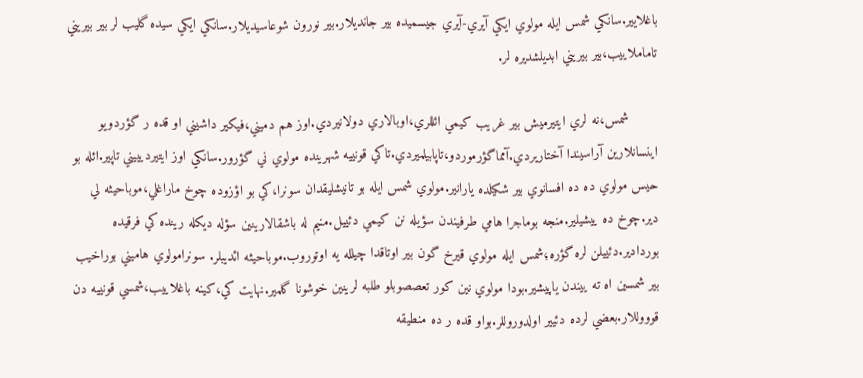باغلايير.سانكي شمس ايله مولوي ايكي آيري-آيري جيسميده بير جانديلار.بير نورون شوعاسيديلار.سانكي ايكي سيده گليب لر بير بيريني تاماملاييب،بير بيريني ابديلشديره لر.

       شمس،نه لري ايتيرميش بير غريب كيمي ائللري،اوبالاري دولانيردي.اوز هم دميني،فيكير داشيني او قده ر گؤردويو اينسانلارين آراسيندا آختاريردي.آمماگؤرموردو،تاپابيلميردي.تاكي قونييه شهرينده مولوي ني گؤرور.سانكي اوز ايتيرديييني تاپير.ائله بو حيس مولوي ده ده افسانوي بير شكيلده يارانير.مولوي شمس ايله بو تانيشليقدان سونرا،كي بو اؤزوده چوخ ماراغلي،موباحيثه لي دير.چوخ ده ييشيلير.منجه بوماجرا هامي طرفيندن سؤيله نن كيمي دئييل.منيم له باشقالارينين سؤله ديكله رينده كي فرقيده بوردادير.دئييلن لره گؤره؛شمس ايله مولوي قيرخ گون بير اوتاقدا چيلله يه اوتوروب.موباحيثه ائديبلر. سونرامولوي هاميني بوراخيب بير شمسين اه ته ييندن ياپيشير.بودا مولوي نين كور تعصصوبلو طلبه لرينين خوشونا گلمير.نهايت كي،كينه باغلاييب،شمسي قونييه دن قوووللار.بعضي لرده دئيير اولدوروللر.بواو قده ر ده منطيقه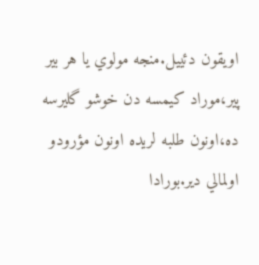اويقون دئييل.منجه مولوي يا هر بير پير،موراد كيمسه دن خوشو گليرسه ده،اونون طلبه لريده اونون مؤرودو اولمالي دير.بورادا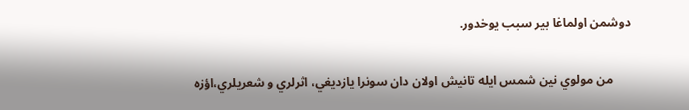دوشمن اولماغا بير سبب يوخدور.

      من مولوي نين شمس ايله تانيش اولان دان سونرا يازديغي، اثرلري و شعريلري،اؤزه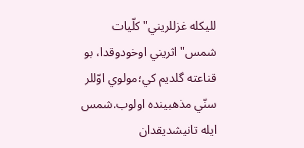لليكله غزللريني"كلّيات شمس"اثريني اوخودوقدا، بو قناعته گلديم كي؛مولوي اوّللر سنّي مذهبينده اولوب.شمس ايله تانيشديقدان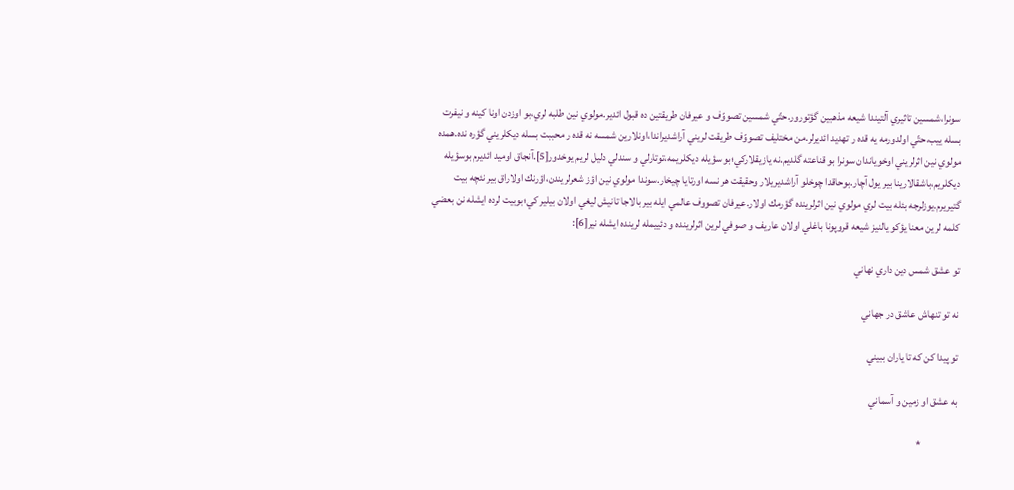سونرا،شمسين تاثيري آلتيندا شيعه مذهبين گؤتورور.حتّي شمسين تصووّف و عيرفان طريقتين ده قبول ائدير.مولوي نين طلبه لري،بو اوزدن اونا كينه و نيفرت بسله ييب،حتّي اولدورمه يه قده ر تهديد ائديرلر.من مختليف تصووّف طريقت لريني آراشديراندا،اونلارين شمسه نه قده ر محببت بسله ديكلريني گؤره نده.همده مولوي نين اثرلريني اوخوياندان سونرا بو قناعته گلديم.نه يازيقلاركي؛بو سؤيله ديكلريمه،توتارلي و سندلي دليل لريم يوخدور[5].آنجاق اوميد ائديرم بوسؤيله ديكلريم،باشقالارينا بير يول آچار.بوحاقدا چوخلو آراشديريلار وحقيقت هر نسه اورتايا چيخار.سوندا مولوي نين اؤز شعرلريندن،اؤرنك اولاراق بير نئچه بيت گتيريرم.يوزلرجه بئله بيت لري مولوي نين اثرلرينده گؤرمك اولار.عيرفان تصووف عالمي ايله بير بالاجا تانيش ليغي اولان بيلير كي؛بوبيت لرده ايشله نن بعضي كلمه لرين معنا يؤكو يالنيز شيعه قروپونا باغلي اولان عاريف و صوفي لرين اثرلرينده و دئييمله لرينده ايشله نير[6]:

تو عشق شمس دين داري نهاني

نه تو تنهاش عاشق در جهاني

تو پيدا كن كه تا ياران ببيني

به عشق او زمين و آسماني

                 *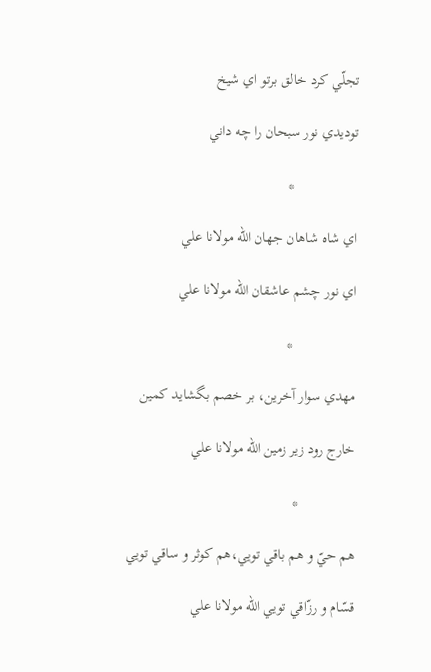تجلّي كرد خالق برتو اي شيخ

توديدي نور سبحان را چه داني

                 *

اي شاه شاهان جهان الله مولانا علي

اي نور چشم عاشقان الله مولانا علي

                 *

مهدي سوار آخرين، بر خصم بگشايد كمين

خارج رود زير زمين الله مولانا علي

               *

هم حيّ و هم باقي تويي،هم كوثر و ساقي تويي

قسّام و رزّاقي تويي الله مولانا علي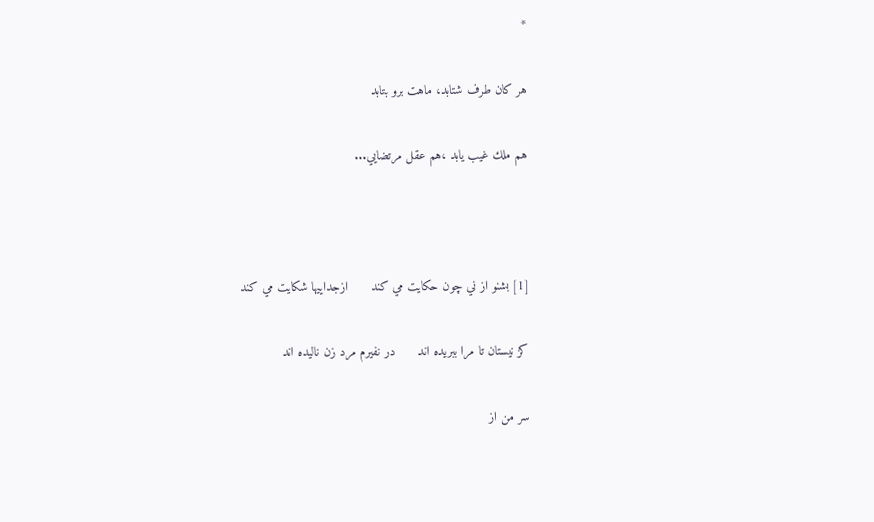*

هر كان طرف شتابد، ماهت برو بتابد

هم ملك غيب يابد ،هم عقل مرتضايي...



[1] بشنو از ني چون حكايت مي كند      ازجداييها شكايت مي كند

كز نيستان تا مرا ببريده اند      در نفيرم مرد زن ناليده اند

سر من از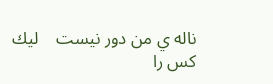ناله ي من دور نيست    ليك كس را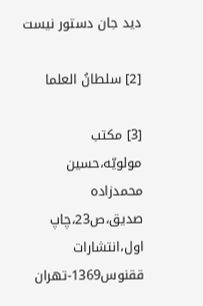ديد جان دستور نيست

[2] سلطانُ العلما

[3] مكتب مولويّه،حسين محمدزاده صديق،ص23،چاپ اول،انتشارات ققنوس1369-تهران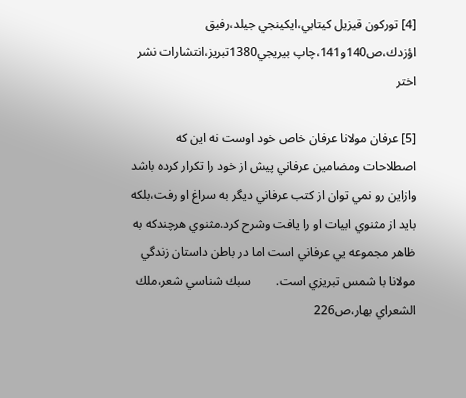[4] توركون قيزيل كيتابي،ايكينجي جيلد،رفيق اؤزدك،ص140و141،چاپ بيريجي1380تبريز،انتشارات نشر اختر

[5] عرفان مولانا عرفان خاص خود اوست نه اين كه اصطلاحات ومضامين عرفاني پيش از خود را تكرار كرده باشد وازاين رو نمي توان از كتب عرفاني ديگر به سراغ او رفت،بلكه بايد از مثنوي ابيات او را يافت وشرح كرد.مثنوي هرچندكه به ظاهر مجموعه يي عرفاني است اما در باطن داستان زندگي مولانا با شمس تبريزي است.        سبك شناسي شعر،ملك الشعراي بهار،ص226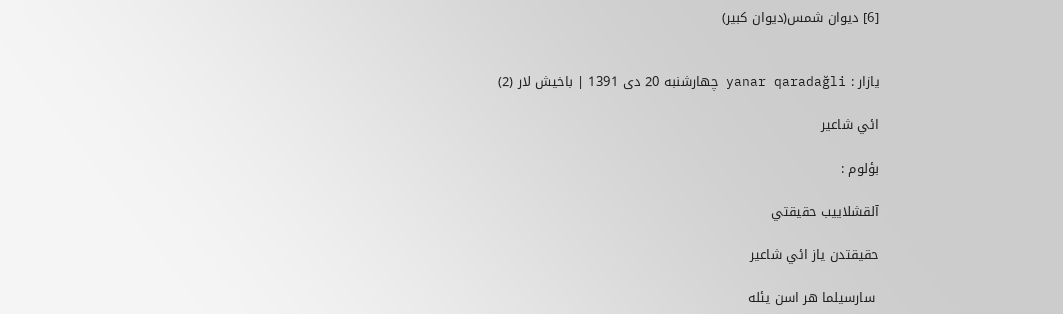[6] ديوان شمس(ديوان كبير)


یازار : yanar qaradağli چهارشنبه 20 دی 1391 | باخیش لار (2)

ائي شاعير

بؤلوم :

آلقشلاييب حقيقتي

حقيقتدن ياز ائي شاعير

 سارسيلما هر اسن يئله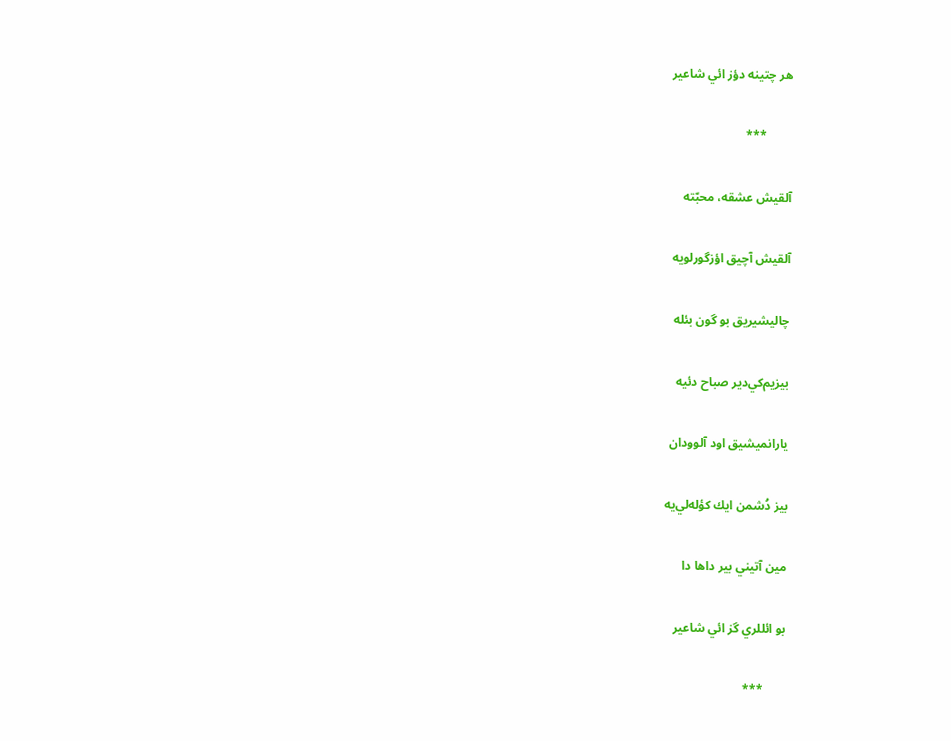هر چتينه دؤز ائي شاعير

        ***

آلقيش عشقه، محبّته

آلقيش آچيق اؤزگورلويه

چاليشيريق بو گون بئله

بيزيم‌كي‌دير صباح دئيه

يارانميشيق اود آلوودان

بيز دُشمن ا‌يك كؤله‌لي‌يه

مين آتيني بير داها دا

بو ائللري گز ائي شاعير

       ***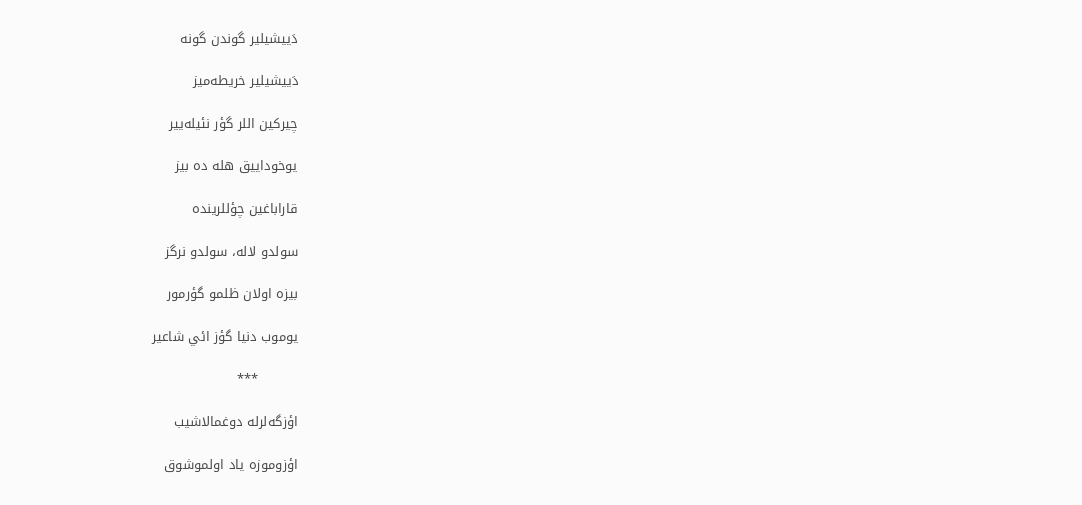دَييشيلير گوندن گونه

دَييشيلير خريطه‌ميز

چيركين اللر گؤر نئيله‌يير

يوخوداييق هله ده بيز

قاراباغين چؤللرينده

سولدو لاله، سولدو نرگز

بيزه اولان ظلمو گؤرمور

يوموب دنيا گؤز ائي شاعير

         ***

اؤزگه‌لرله دوغمالاشيب

اؤزوموزه ياد اولموشوق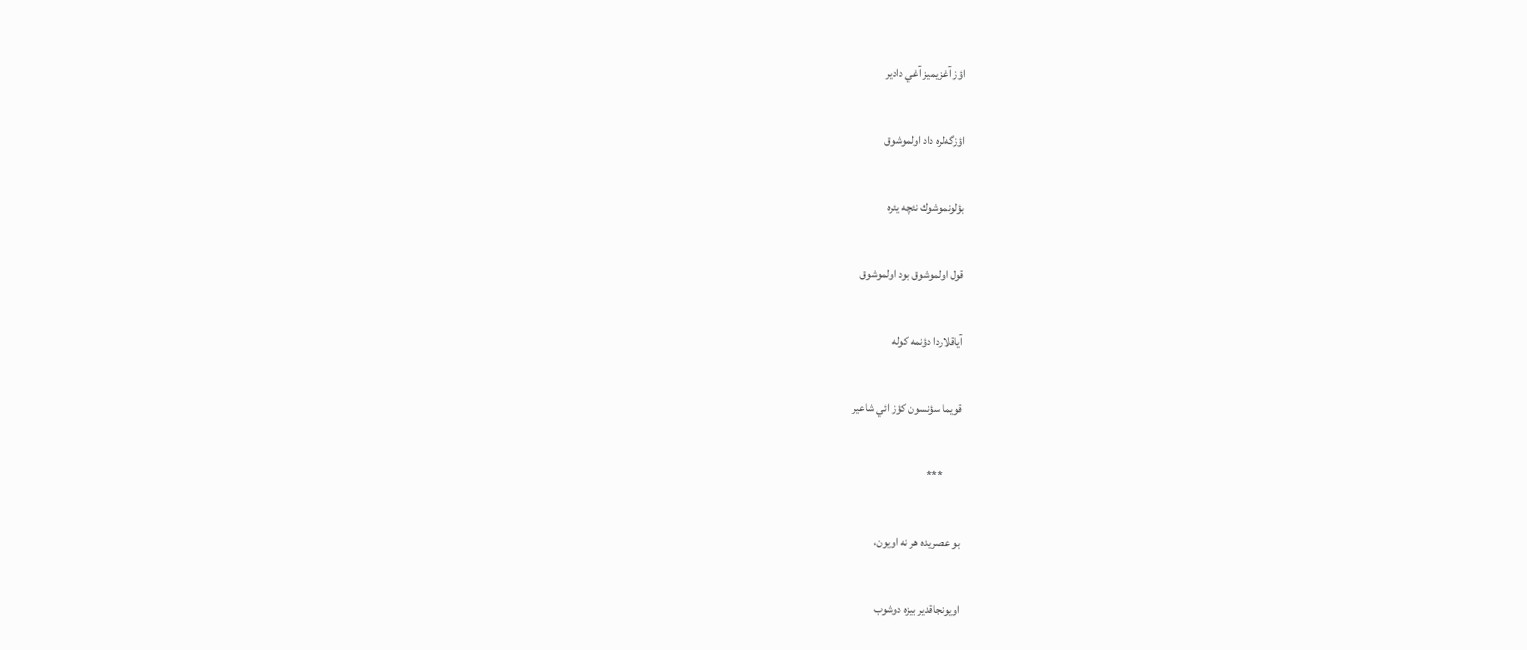اؤز آغزيميز آغي دادير

اؤزگه‌لره داد اولموشوق

بؤلونموشوك نئچه يئره

قول اولموشوق بود اولموشوق

آياقلاردا دؤنمه كوله

قويما سؤنسون كؤز ائي شاعير

        ***

بو عصريده هر نه اويون،

اويونجاقدير بيزه دوشوب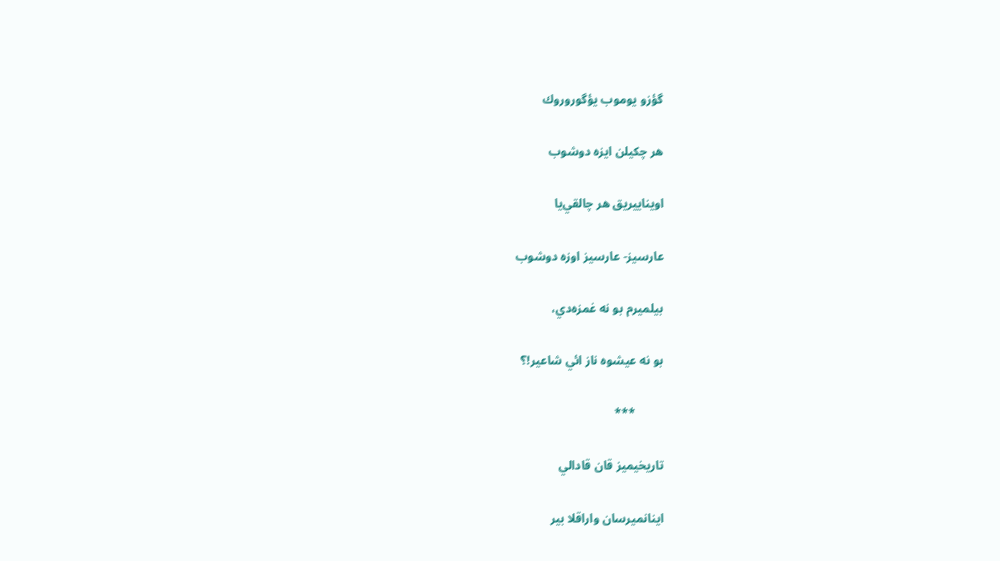گؤزو يوموب يؤگوروروك

هر چكيلن ايزه دوشوب

اويناييريق هر چالقي‌يا

عارسيز- عارسيز اوزه دوشوب

بيلميرم بو نه غمزه‌دي،

بو نه عيشوه ناز ائي شاعير!؟

         ***

تاريخيميز قان قادالي

اينانميرسان واراقلا بير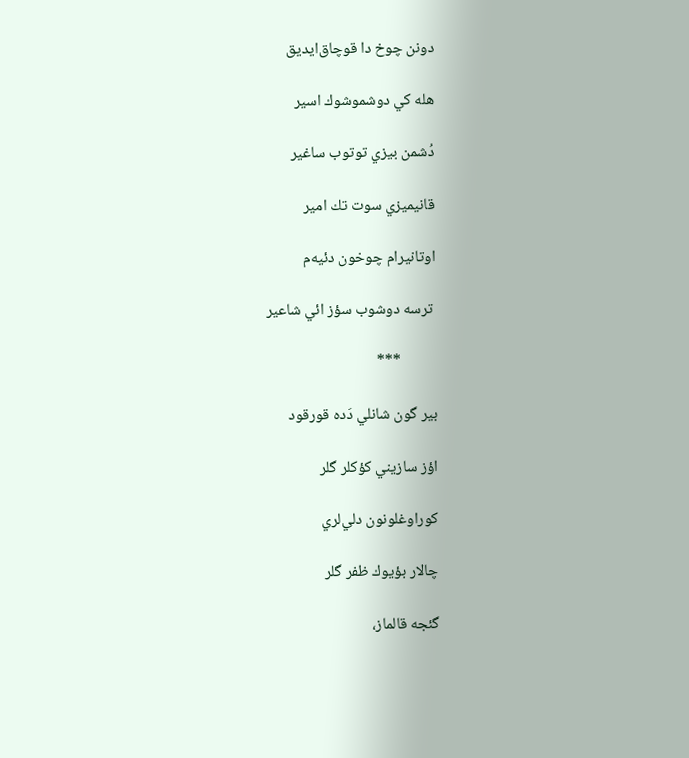دونن چوخ دا قوچاق‌ايديق

هله كي دوشموشوك اسير

دُشمن بيزي توتوب ساغير

قانيميزي سوت تك امير

اوتانيرام چوخون دئيه‌م

 ترسه دوشوب سؤز ائي شاعير

          ***

بير گون شانلي دَده قورقود

اؤز سازيني كؤكلر گلر

كوراوغلونون دلي‌لري

چالار بؤيوك ظفر گلر

گئجه قالماز،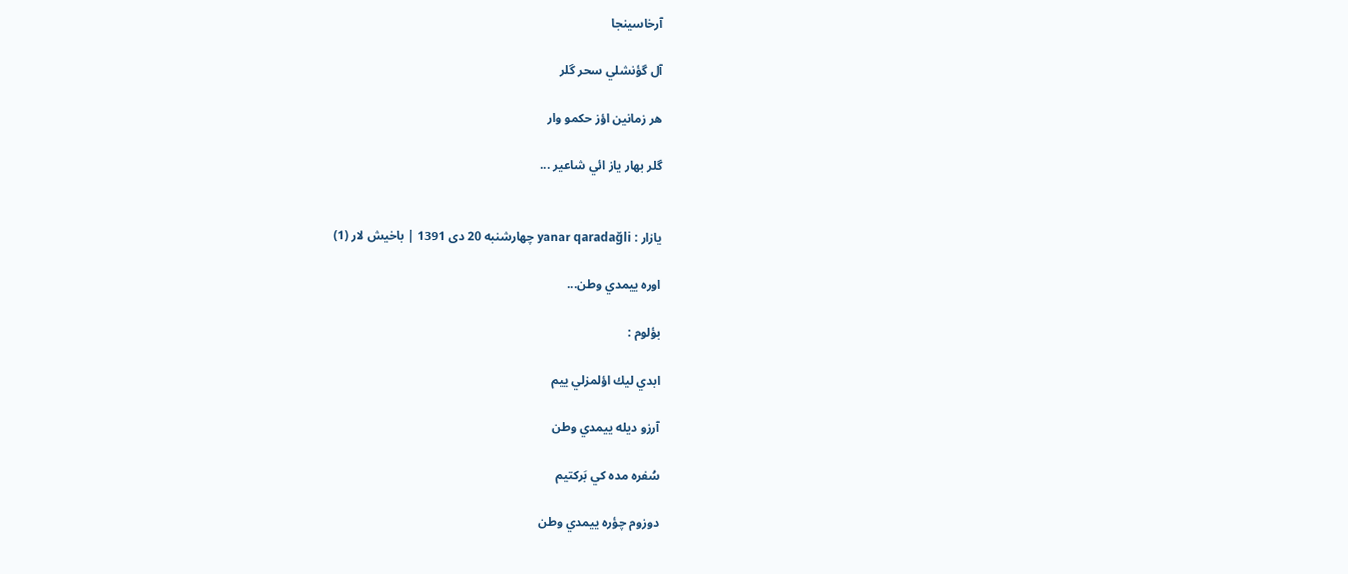آرخاسينجا

آل گؤنشلي سحر گلر

هر زمانين اؤز حكمو وار

گلر بهار ياز ائي شاعير ...


یازار : yanar qaradağli چهارشنبه 20 دی 1391 | باخیش لار (1)

اوره ييمدي وطن...

بؤلوم :

ابدي ليك اؤلمزلي ييم

آرزو ديله ييمدي وطن

سُفره مده كي بَركتيم

دوزوم چؤره ييمدي وطن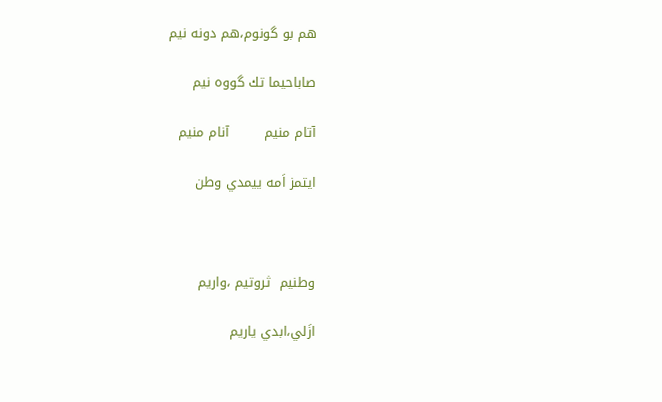هم بو گونوم،هم دونه نيم

صاباحيما تك گووه نيم

آتام منيم        آنام منيم

ايتمز اَمه ييمدي وطن



وطنيم  ثروتيم ،واريم

ازَلي،ابدي ياريم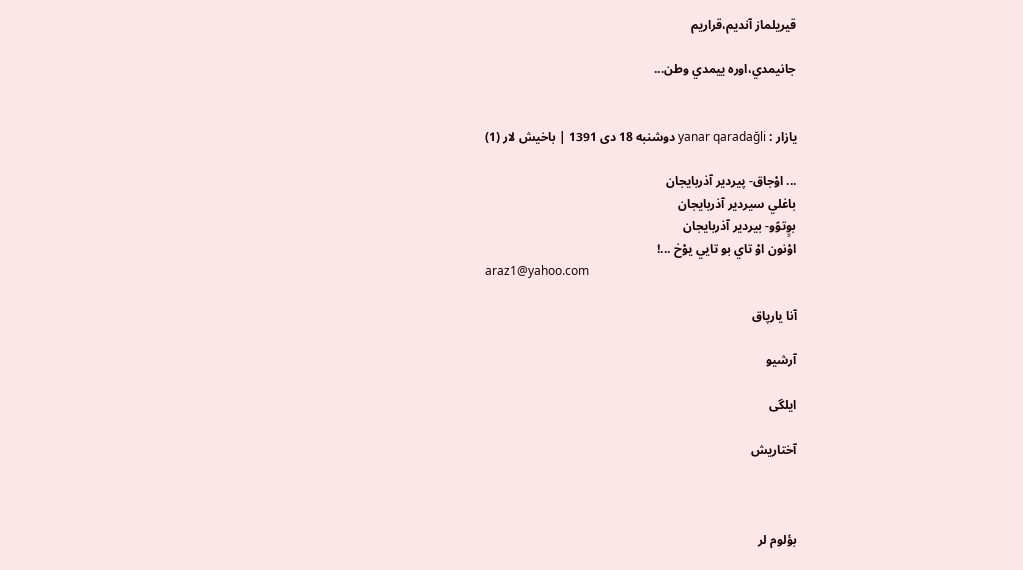قيريلماز آنديم،قراريم

جانيمدي،اوره ييمدي وطن...


یازار : yanar qaradağli دوشنبه 18 دی 1391 | باخیش لار (1)

... اوْجاق- پيردير آذربايجان
باغلي سيردير آذربايجان
بوٍتوًو- بيردير آذربايجان
اوْنون اوْ تاي بو تايي يوْخ ...!
araz1@yahoo.com

آنا یارپاق

آرشیو

ایلگی

آختاریش



بؤلوم لر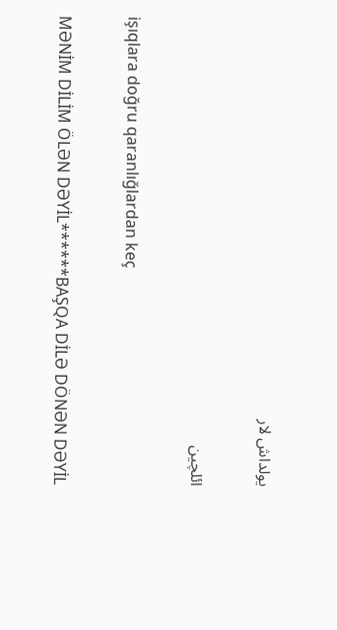یولداش لار

ائلچین

işıqlara doğru qaranlığlardan keç

MƏNİM DİLİM ÖLƏN DƏYİL******BAŞQA DİLƏ DÖNƏN DƏYİL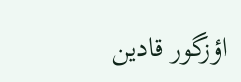اؤزگور قادين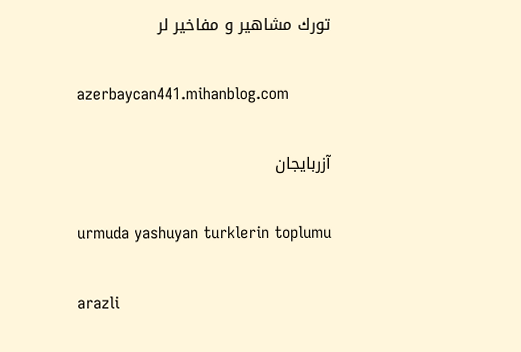تورك مشاهير و مفاخير لر

azerbaycan441.mihanblog.com

آزربايجان

urmuda yashuyan turklerin toplumu

arazli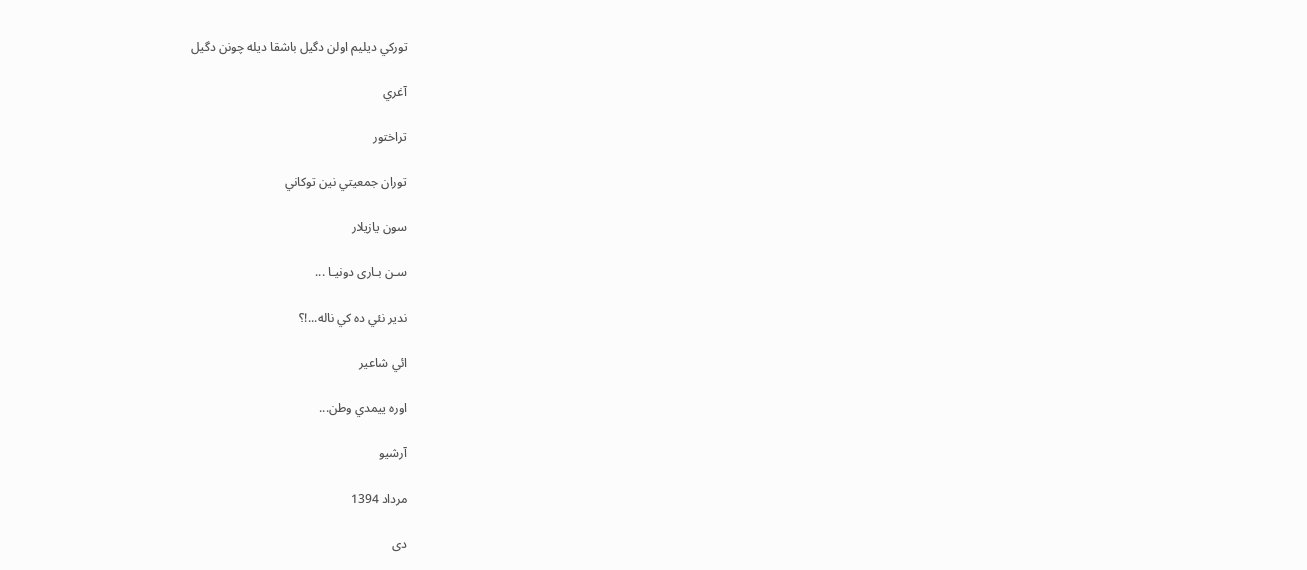توركي ديليم اولن دگيل باشقا ديله چونن دگيل

آغري

تراختور

توران جمعيتي نين توكاني

سون یازیلار

سـن بـاری دونیـا ...

ندير نئي ده كي ناله...!؟

ائي شاعير

اوره ييمدي وطن...

آرشيو

مرداد 1394

دى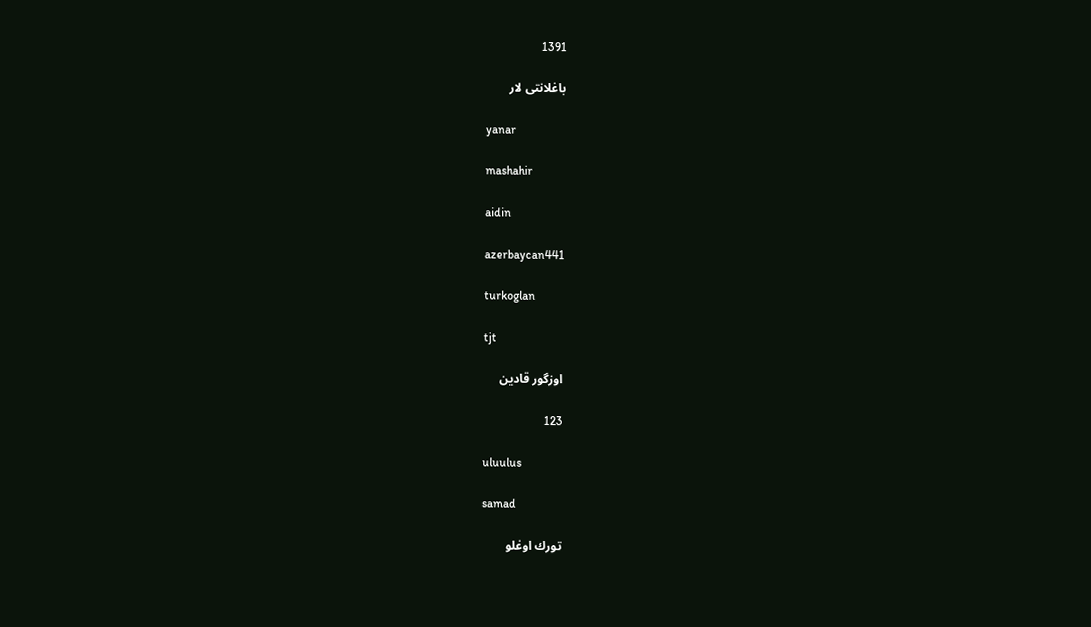1391

باغلانتی لار

yanar

mashahir

aidin

azerbaycan441

turkoglan

tjt

اوزگور قادين

123

uluulus

samad

تورك اوغلو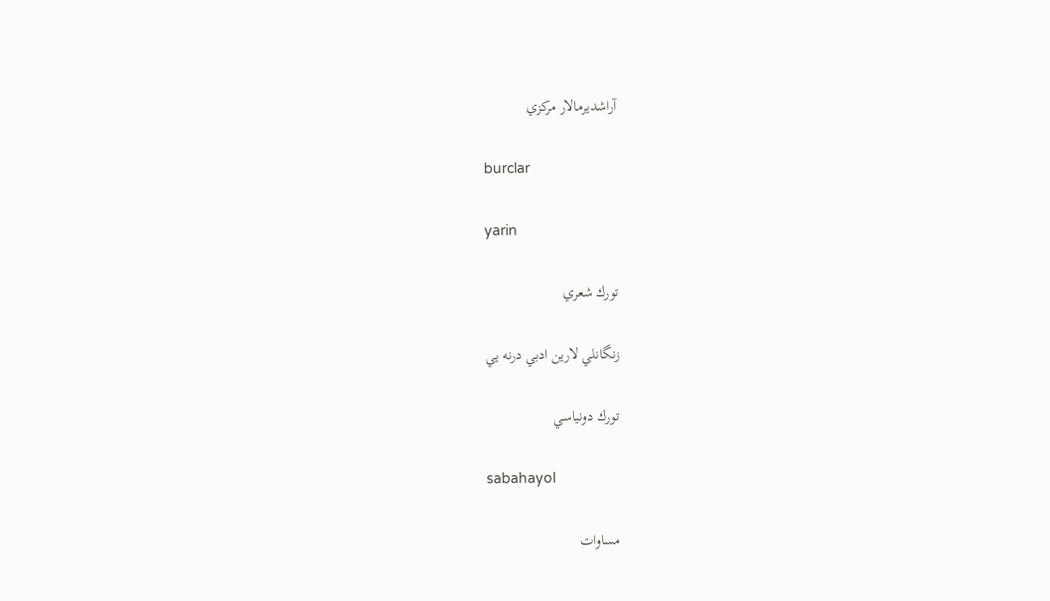آراشديرمالار مركزي

burclar

yarin

تورك شعري

زنگانلي لارين ادبي درنه يي

تورك دونياسي

sabahayol

مساوات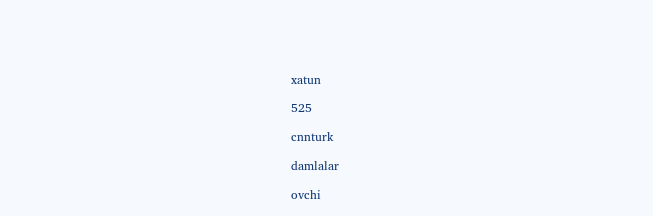xatun

525

cnnturk

damlalar

ovchi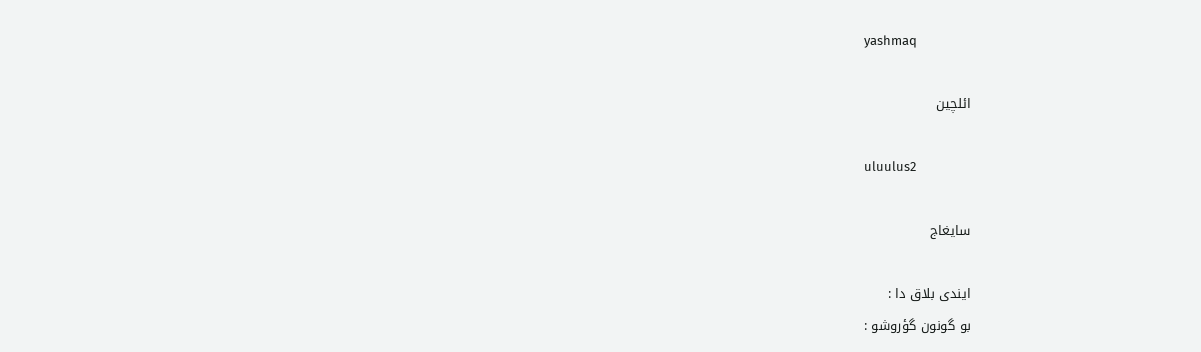yashmaq

ائلچين

uluulus2

سایغاج

ایندی بلاق دا :
بو گونون گؤروشو :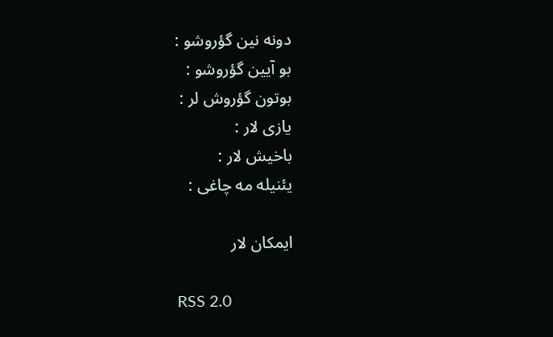دونه نین گؤروشو :
بو آیین گؤروشو :
بوتون گؤروش لر :
یازی لار :
باخیش لار :
یئنیله مه چاغی :

ایمکان لار

RSS 2.0